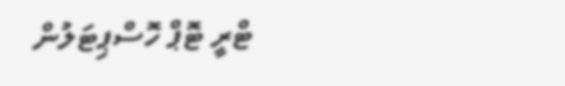ޓްރީ ޓޮޕް ހޮސްޕިޓަލުން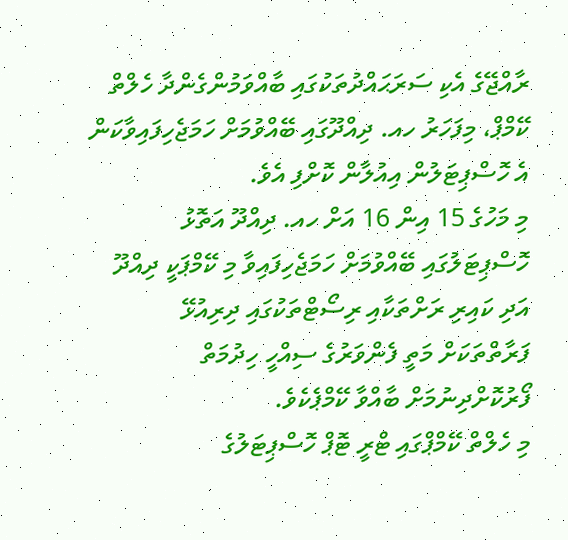ރާއްޖޭގެ އެކި ސަރަޙައްދުތަކުގައި ބާއްވަމުންގެންދާ ހެލްތް ކޭމްޕް، މިފަހަރު ހއ. ދިއްދޫގައި ބޭއްވުމަށް ހަމަޖެހިފައިވާކަން އެ ހޮސްޕިޓަލުން އިއުލާން ކޮށްފި އެވެ.
މި މަހުގެ 15 އިން 16 އަށް ހއ. ދިއްދޫ އަތޮޅު ހޮސްޕިޓަލުގައި ބޭއްވުމަށް ހަމަޖެހިފައިވާ މި ކޭމްޕަކީ ދިއްދޫ އަދި ކައިރި ރަށްތަކާއި ރިސޯޓްތަކުގައި ދިރިއުޅޭ ފަރާތްތަކަށް މަތީ ފެންވަރުގެ ސިއްހީ ހިދުމަތް ފޯރުކޮށްދިނުމަށް ބާއްވާ ކޭމްޕެކެވެ.
މި ހެލްތް ކޭމްޕްގައި ޓްރީ ޓޮޕް ހޮސްޕިޓަލުގެ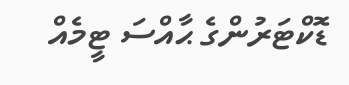ޑޮކްޓަރުންގެ ޙާއްސަ ޓީމެއް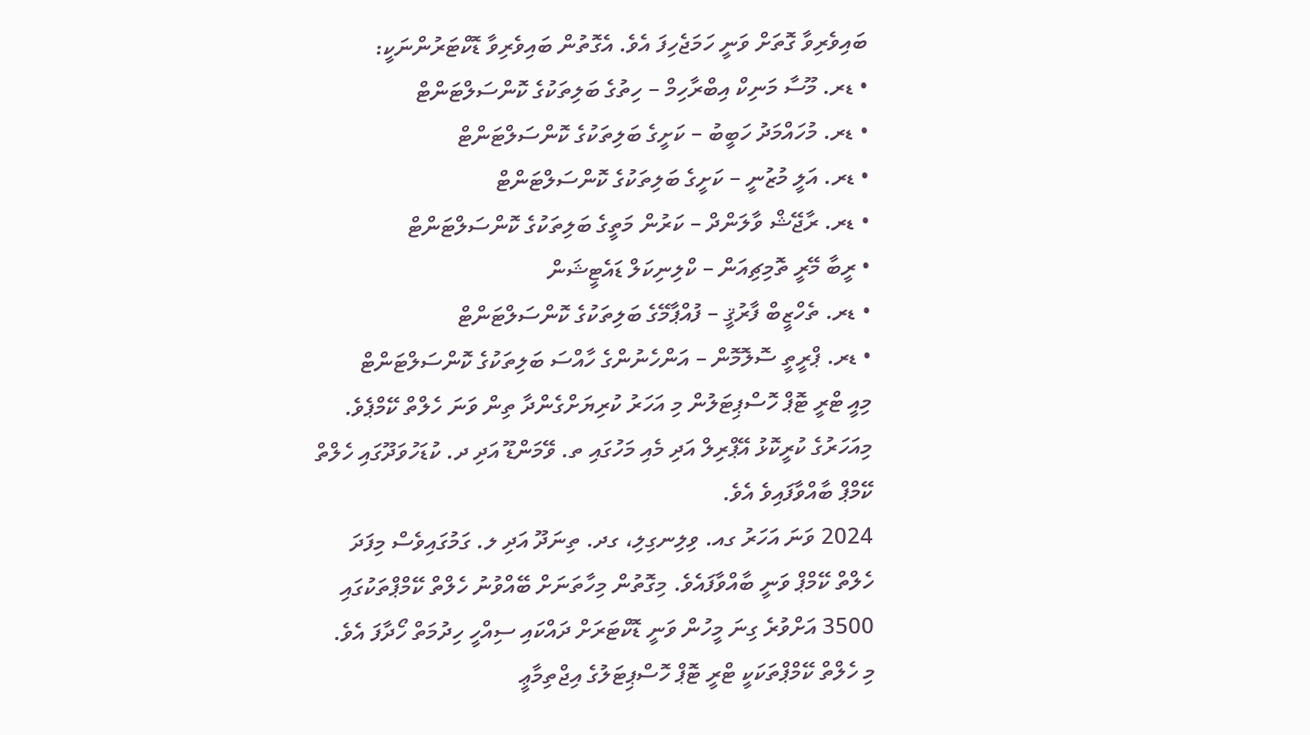ބައިވެރިވާ ގޮތަށް ވަނީ ހަމަޖެހިފަ އެވެ. އެގޮތުން ބައިވެރިވާ ޑޮކްޓަރުންނަކީ:
• ޑރ. މޫސާ މަނިކް އިބްރާހިމް – ހިތުގެ ބަލިތަކުގެ ކޮންސަލްޓަންޓް
• ޑރ. މުހައްމަދު ހަބީބު – ކަށީގެ ބަލިތަކުގެ ކޮންސަލްޓަންޓް
• ޑރ. އަލީ މުޒުނީ – ކަށީގެ ބަލިތަކުގެ ކޮންސަލްޓަންޓް
• ޑރ. ރާޖޭޝް ވާލަންދް – ކަރުން މަތީގެ ބަލިތަކުގެ ކޮންސަލްޓަންޓް
• ރީބާ މޭރީ ތޮމިޗިއަން – ކްލިނިކަލް ޑައެޓީޝަން
• ޑރ. ތެހްޒީބް ފާރުޤީ – ފުއްޕާމޭގެ ބަލިތަކުގެ ކޮންސަލްޓަންޓް
• ޑރ. ޕްރީތީ ސޮލޮމޮން – އަންހެނުންގެ ހާއްސަ ބަލިތަކުގެ ކޮންސަލްޓަންޓް
މިއީ ޓްރީ ޓޮޕް ހޮސްޕިޓަލުން މި އަހަރު ކުރިޔަށްގެންދާ ތިން ވަނަ ހެލްތް ކޭމްޕެވެ. މިއަހަރުގެ ކުރީކޮޅު އޭޕްރިލް އަދި މެއި މަހުގައި ތ. ވޭމަންޑޫ އަދި ދ. ކުޑަހުވަދޫގައި ހެލްތް ކޭމްޕް ބާއްވާފައިވެ އެވެ.
2024 ވަނަ އަހަރު ގއ. ވިލިނގިލި، ގދ. ތިނަދޫ އަދި ލ. ގަމުގައިވެސް މިފަދަ ހެލްތް ކޭމްޕް ވަނީ ބާއްވާފައެވެ. މިގޮތުން މިހާތަނަށް ބޭއްވުނު ހެލްތް ކޭމްޕްތަކުގައި 3500 އަށްވުރެ ގިނަ މީހުން ވަނީ ޑޮކްޓަރަށް ދައްކައި ސިއްހީ ހިދުމަތް ހޯދާފަ އެވެ.
މި ހެލްތް ކޭމްޕްތަކަކީ ޓްރީ ޓޮޕް ހޮސްޕިޓަލުގެ އިޖްތިމާޢީ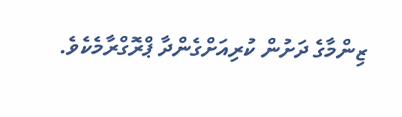ޒިންމާގެ ދަށުން ކުރިއަށްގެންދާ ޕްރޮގްރާމެކެވެ.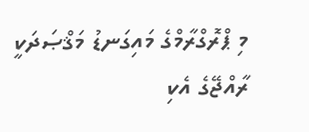މި ޕްރޮގްރާމްގެ މައިގަނޑު މަޤްޞަދަކީ ރާއްޖޭގެ އެކި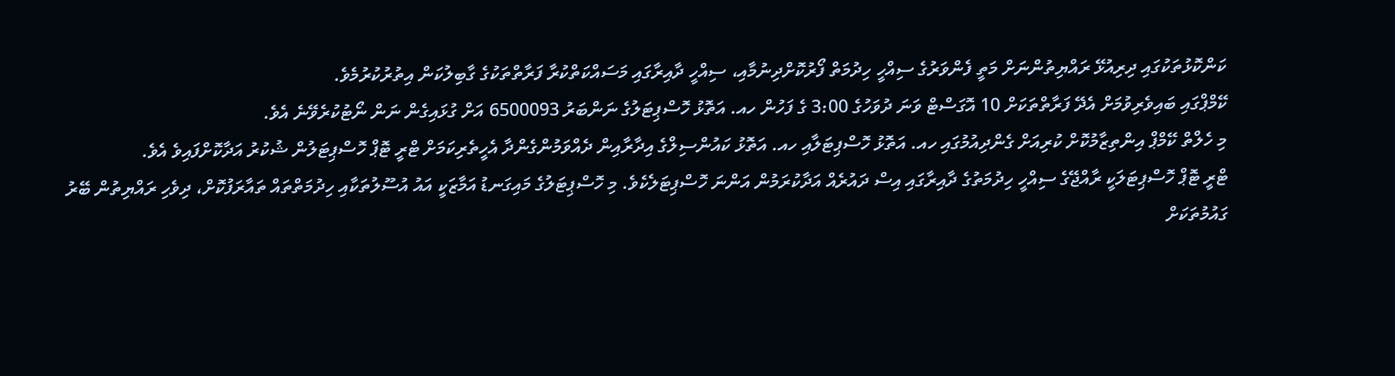ކަންކޮޅުތަކުގައި ދިރިއުޅޭ ރައްޔިތުންނަށް މަތީ ފެންވަރުގެ ސިއްހީ ހިދުމަތް ފޯރުކޮށްދިނުމާއި، ސިއްހީ ދާއިރާގައި މަސައްކަތްކުރާ ފަރާތްތަކުގެ ގާބިލުކަން އިތުރުކުރުމެވެ.
ކޭމްޕްގައި ބައިވެރިވުމަށް އެދޭ ފަރާތްތަކަށް 10 އޮގަސްޓް ވަނަ ދުވަހުގެ 3:00 ގެ ފަހުން ހއ. އަތޮޅު ހޮސްޕިޓަލުގެ ނަންބަރު 6500093 އަށް ގުޅައިގެން ނަން ނޯޓުކުރެވޭނެ އެވެ.
މި ހެލްތް ކޭމްޕް އިންތިޒާމުކޮށް ކުރިއަށް ގެންދިއުމުގައި ހއ. އަތޮޅު ހޮސްޕިޓަލާއި ހއ. އަތޮޅު ކައުންސިލްގެ އިދާރާއިން ދެއްވަމުންގެންދާ އެހީތެރިކަމަށް ޓްރީ ޓޮޕް ހޮސްޕިޓަލުން ޝުކުރު އަދާކޮށްފައިވެ އެވެ.
ޓްރީ ޓޮޕް ހޮސްޕިޓަލަކީ ރާއްޖޭގެ ސިއްހީ ހިދުމަތުގެ ދާއިރާގައި އިސް ދައުރެއް އަދާކުރަމުން އަންނަ ހޮސްޕިޓަލެކެވެ. މި ހޮސްޕިޓަލުގެ މައިގަނޑު އަމާޒަކީ އައު އުސޫލުތަކާއި ހިދުމަތްތައް ތައާރަފުކޮށް، ދިވެހި ރައްޔިތުން ބޭރު ގައުމުތަކަށް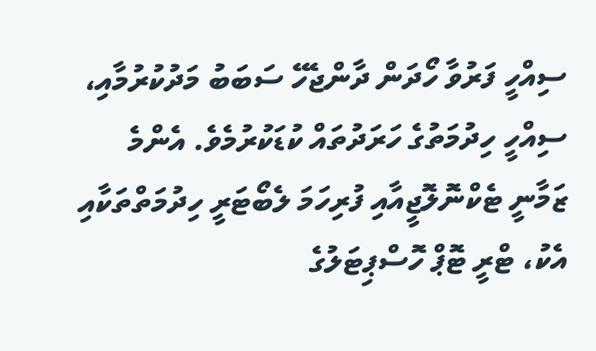ސިއްހީ ފަރުވާ ހޯދަން ދާންޖެހޭ ސަބަބު މަދުކުރުމާއި، ސިއްހީ ހިދުމަތުގެ ހަރަދުތައް ކުޑަކުރުމެވެ. އެންމެ ޒަމާނީ ޓެކްނޮލޮޖީއާއި ފުރިހަމަ ލެބޯޓަރީ ހިދުމަތްތަކާއި އެކު، ޓްރީ ޓޮޕް ހޮސްޕިޓަލުގެ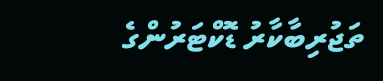ތަޖުރިބާކާރު ޑޮކްޓަރުންގެ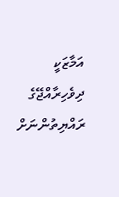އަމާޒަކީ ދިވެހިރާއްޖޭގެ ރައްޔިތުންނަށް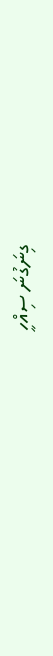ގިނަގުނަ ސިއްހީ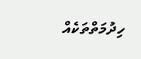ހިދުމަތްތަކެއް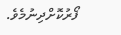ފޯރުކޮށްދިނުމެވެ.